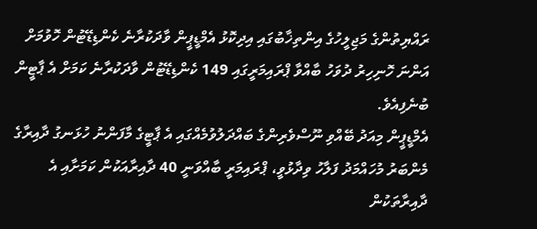ރައްޔިތުންގެ މަޖިލީހުގެ އިންތިޚާބުގައި އިދިކޮޅު އެމްޑީޕީން ވާދަކުރާނެ ކެންޑިޑޭޓުން ހޮވުމަށް އަންނަ ހޮނިހިރު ދުވަހު ބާއްވާ ޕްރައިމަރީގައި 149 ކެންޑިޑޭޓުން ވާދަކުރާނެ ކަމަށް އެ ޕާޓީން ބުނެފިއެވެ.
އެމްޑީޕީން މިއަދު ބޭއްވި ނޫސްވެރިންގެ ބައްދަލުވުމެއްގައި އެ ޕާޓީގެ މާފަންނު ހުޅަނގު ދާއިރާގެ މެންބަރު މުހައްމަދު ފަލާހު ވިދާޅުވީ، ޕްރައިމަރީ ބާއްވަނީ 40 ދާއިރާއަކުން ކަމަށާއި އެ ދާއިރާތަކުން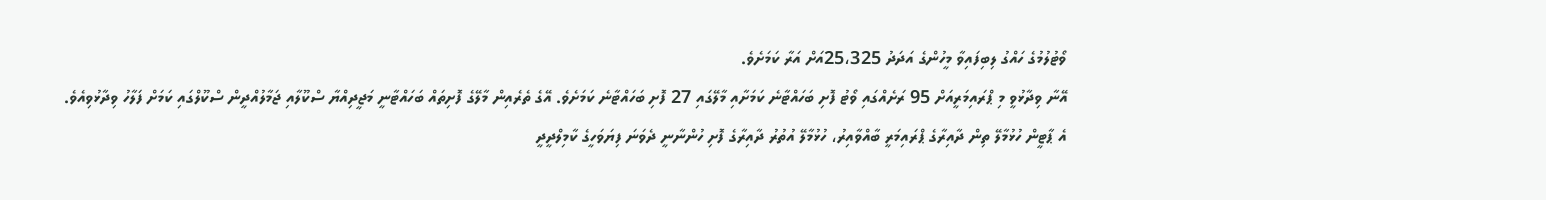ވޯޓުލުމުގެ ހައްގު ލިބިފައިވާ މީހުންގެ އަދަދު 25،325އަށް އަރާ ކަމަށެވެ.
އޭނާ ވިދާޅުވީ މި ޕްރައިމަރީއަށް 95 ރަށެއްގައި ވޯޓު ފޮށި ބަހައްޓާނެ ކަމަށާއި މާލޭގައި 27 ފޮށި ބަހައްޓާނެ ކަމަށެވެ. އޭގެ ތެރެއިން މާލޭގެ ފޮށިތައް ބަހައްޓާނީ މަޖީދިއްޔާ ސްކޫލާއި ޖަމާލުއްދީން ސްކޫލްގައި ކަމަށް ފަލާހު ވިދާޅުވިއެވެ.
އެ ޕާޓީން ހުޅުމާލޭ ތިން ދާއިރާގެ ޕްރައިމަރީ ބާއްވާއިރު، ހުޅުމާލޭ އުތުރު ދާއިރާގެ ފޮށި ހުންނާނީ ދެވަނަ ފިޔަވަހީގެ ކާމިލްދީދީ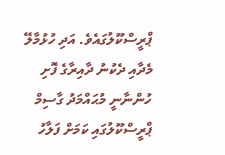ޕްރީސްކޫލުގައެވެ. އަދި ހުޅުމާލޭ މެދާއި ދެކުނު ދާއިރާގެ ފޮށި ހުންނާނީ މުޙައްމަދު ގާސިމް ޕްރީސްކޫލުގައި ކަމަށް ފަލާހު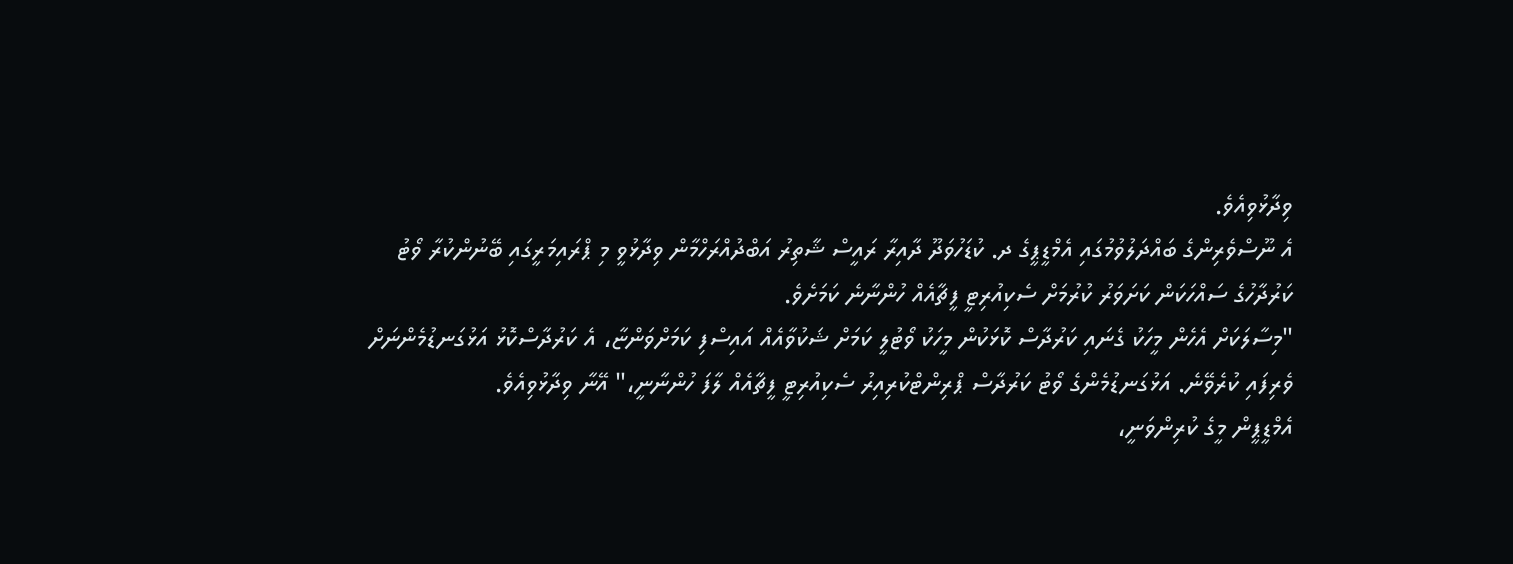ވިދާޅުވިއެވެ.
އެ ނޫސްވެރިންގެ ބައްދަލުވުމުގައި އެމްޑީޕީގެ ދ. ކުޑަހުވަދޫ ދާއިރާ ރައީސް ޝާތިރު އަބްދުއްރަހްމާން ވިދާޅުވީ މި ޕްރައިމަރީގައި ބޭނުންކުރާ ވޯޓު ކަރުދާހުގެ ސައްހަކަން ކަށަވަރު ކުރުމަށް ސެކިއުރިޓީ ފީޗާއެއް ހުންނާނެ ކަމަށެވެ.
"މިސާލަކަށް އެހެން މީހަކު ގެނައި ކަރުދާސް ކޮޅަކުން މީހަކު ވޯޓުލީ ކަމަށް ޝަކުވާއެއް އައިސްފި ކަމަށްވަންޏާ، އެ ކަރުދާސްކޮޅު އަޅުގަނޑުމެންނަށް ވެރިފައި ކުރެވޭނެ. އަޅުގަނޑުމެންގެ ވޯޓު ކަރުދާސް ޕްރިންޓްކުރިއިރު ސެކިއުރިޓީ ފީޗާއެއް ލާފަ ހުންނާނީ،" އޭނާ ވިދާޅުވިއެވެ.
އެމްޑީޕީން މީގެ ކުރިންވަނީ،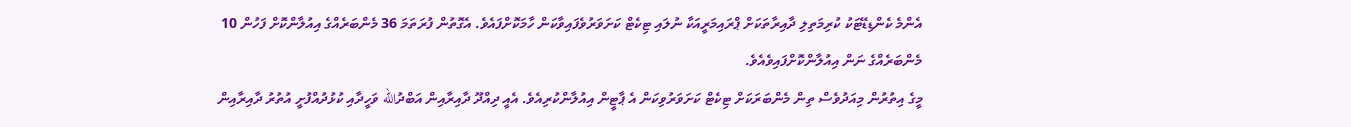އެންމެ ކެންޑިޑޭޓަކު ކުރިމަތިލި ދާއިރާތަކަށް ޕްރައިމަރީއަކާ ނުލައި ޓިކެޓް ކަށަވަރުވެފައިވާކަން ހާމަކޮށްފައެވެ. އެގޮތުން ފުރަތަމަ 36 މެންބަރެއްގެ އިއުލާންކޮށް ފަހުން 10 މެންބަރެއްގެ ނަން އިއުލާންކޮށްފައިވެއެވެ.
މީގެ އިތުރުން މިއަދުވެސް ތިން މެންބަރަކަށް ޓިކެޓް ކަށަވަރުވިކަން އެ ޕާޓީން އިއުލާންކުރިއެވެ. އެއީ ދިއްދޫ ދާއިރާއިން އަބްދުالله ވަހީދާއި ކުޅުދުއްފުށީ އުތުރު ދާއިރާއިން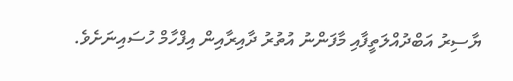ޔާސިރު އަބްދުއްލަތީފާއި މާފަންނު އުތުރު ދާއިރާއިން އިފްހާމް ހުސައިނަށެވެ.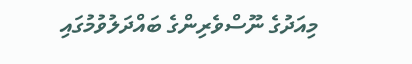މިއަދުގެ ނޫސްވެރިންގެ ބައްދަލުވުމުގައި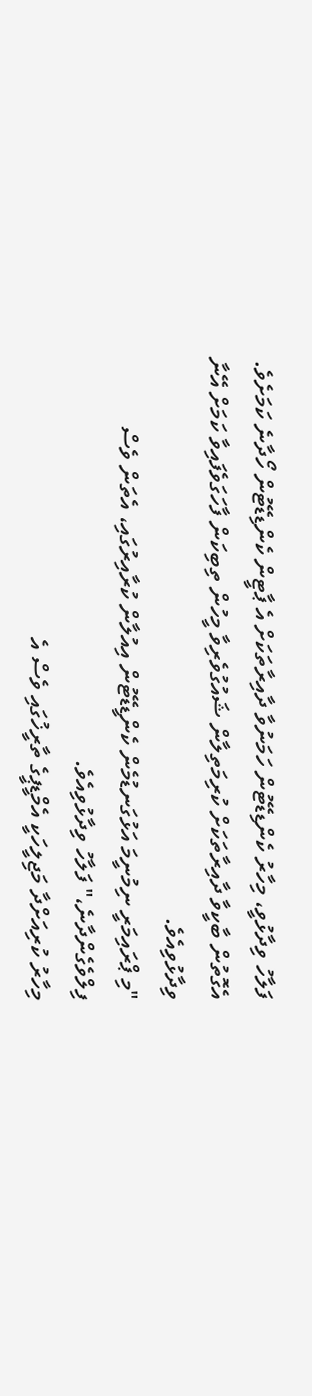ފަލާހު ވިދާޅުވީ، މިހާރު ކެންޑިޑޭޓުން ހަމަނުވާ ދާއިރާތަކަށް އެ ޕާޓީން ކެންޑިޑޭޓުން ހޯދާނެ ކަމަށެވެ. އެގޮތުން ބާކީވާ ދާއިރާތަކަށް ކުރިމަތިލާން ޝައުގުވެރިވާ މީހުން ތިބިކަން ފާހަގަވެފައިވާ ކަމަށް އޭނާ ވިދާޅުވިއެވެ.
"މި ޕްރައިމަރީ ނިމުނީމަ އަޅުގަނޑުމެން ކެންޑީޑޭޓުން އިއުލާން ކުރާއިރުގައި، އެތަން ވެސް ފިލްވެގެންދާނެ،" ފަލާހު ވިދާޅުވިއެވެ.
މިހާރު ކުރިއަށްދާ މަޖިލީހަކީ އެމްޑީޕީގެ ތާރީޚުގައި ވެސް އެ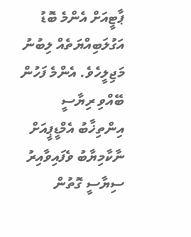ޕާޓީއަށް އެންމެ ބޮޑު އަގުލަބިއްޔަތެއް ލިބުނު މަޖިލީހެވެ. އެންމެ ފަހުން ބޭއްވި ރިޔާސީ އިންތިޚާބު އެމްޑީޕީއަށް ނާކާމިޔާބު ވެފައިވާއިރު ސިޔާސީ ގޮތުން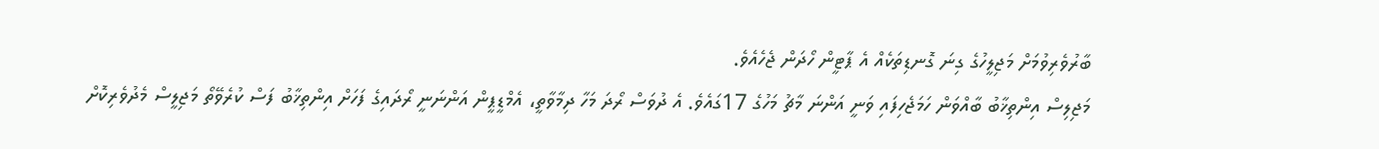ބާރުވެރިވުމަށް މަޖިލީހުގެ ގިނަ ގޮނޑިތަކެއް އެ ޕާޓީން ހޯދަން ޖެހެއެވެ.
މަޖިލިސް އިންތިޚާބު ބާއްވަން ހަމަޖެހިފައި ވަނީ އަންނަ މާޗު މަހުގެ 17ގައެވެ. އެ ދުވަސް ރޯދަ މަހާ ދިމާވާތީ، އެމްޑީޕީން އަންނަނީ ރޯދައިގެ ފަހަށް އިންތިޚާބު ފަސް ކުރެވޭތޯ މަޖިލީސް މެދުވެރިކޮށް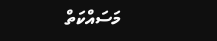މަސައްކަތް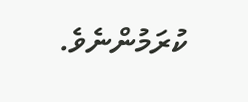ކުރަމުންނެވެ.